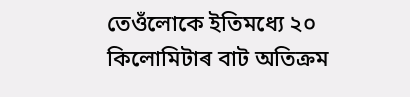তেওঁলোকে ইতিমধ্যে ২০ কিলোমিটাৰ বাট অতিক্ৰম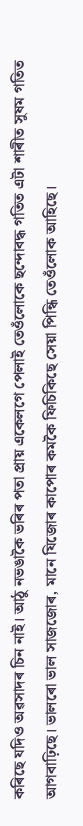কৰিছে যদিও অৱসাদৰ চিন নাই। আঠু নভঙাকৈ ভৰিৰ পতা প্ৰায় একেলগে পেলাই তেওঁলোকে ছন্দোবদ্ধ গতিত এটা শাৰীত সুষম গতিত আগবাঢ়িছে। ভালৰো ভাল সাজজোৰ, মানে যিজোৰ কাপোৰ কমকৈ ফিচিকিছে সেয়া পিন্ধি তেওঁলোক আহিছে।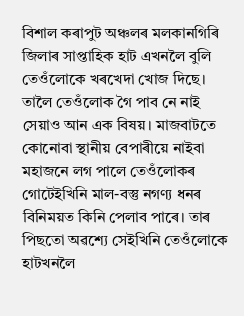বিশাল কৰাপুট অঞ্চলৰ মলকানগিৰি জিলাৰ সাপ্তাহিক হাট এখনলৈ বুলি তেওঁলোকে খৰখেদা খোজ দিছে। তালৈ তেওঁলোক গৈ পাব নে নাই সেয়াও আন এক বিষয়। মাজবাটতে কোনোবা স্থানীয় বেপাৰীয়ে নাইবা মহাজনে লগ পালে তেওঁলোকৰ গোটেইখিনি মাল-বস্তু নগণ্য ধনৰ বিনিময়ত কিনি পেলাব পাৰে। তাৰ পিছতো অৱশ্যে সেইখিনি তেওঁলোকে হাটখনলৈ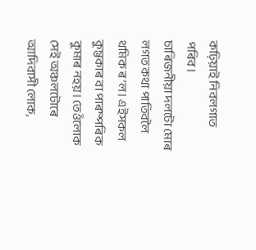কঢ়িয়াই নিবলগাত পৰিব।
চাৰিজনীয়া দলটো মোৰ লগত কথা পাতিবলৈ থমিক ৰ’ল। এইসকল কুম্ভকাৰ বা পাৰম্পৰিক কুমাৰ নহয়। তেওঁলোক সেই অঞ্চলটোৰে আদিবাসী লোক,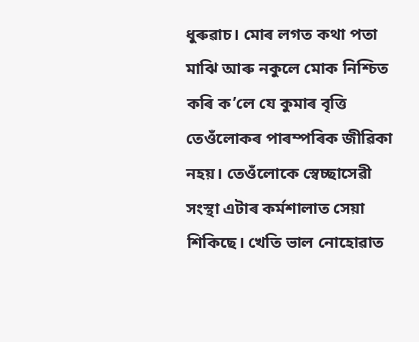ধুৰুৱাচ। মোৰ লগত কথা পতা মাঝি আৰু নকুলে মোক নিশ্চিত কৰি ক’লে যে কুমাৰ বৃত্তি তেওঁলোকৰ পাৰম্পৰিক জীৱিকা নহয়। তেওঁলোকে স্বেচ্ছাসেৱী সংস্থা এটাৰ কৰ্মশালাত সেয়া শিকিছে। খেতি ভাল নোহোৱাত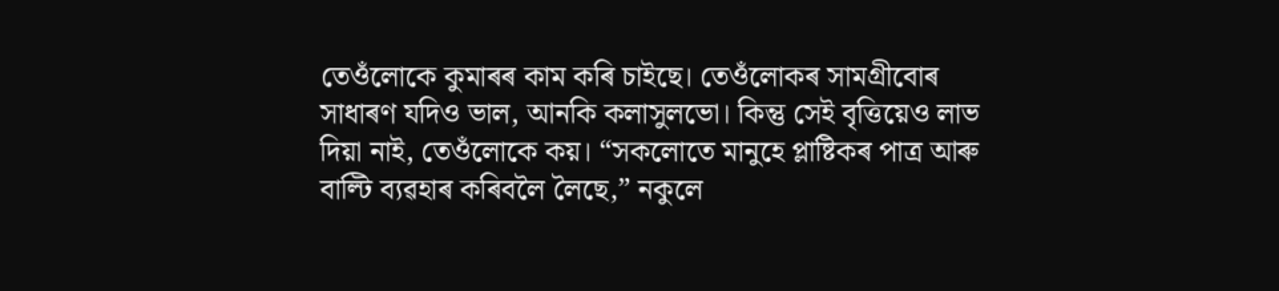তেওঁলোকে কুমাৰৰ কাম কৰি চাইছে। তেওঁলোকৰ সামগ্ৰীবোৰ সাধাৰণ যদিও ভাল, আনকি কলাসুলভো। কিন্তু সেই বৃত্তিয়েও লাভ দিয়া নাই, তেওঁলোকে কয়। “সকলোতে মানুহে প্লাষ্টিকৰ পাত্ৰ আৰু বাল্টি ব্যৱহাৰ কৰিবলৈ লৈছে,” নকুলে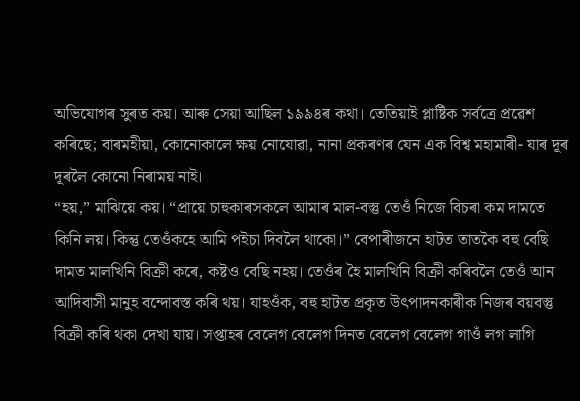অভিযোগৰ সুৰত কয়। আৰু সেয়া আছিল ১৯৯৪ৰ কথা। তেতিয়াই প্লাষ্টিক সৰ্বত্ৰে প্ৰৱেশ কৰিছে; বাৰমহীয়া, কোনোকালে ক্ষয় নোযোৱা, নানা প্ৰকৰণৰ যেন এক বিশ্ব মহামাৰী- যাৰ দূৰ দূৰলৈ কোনো নিৰাময় নাই।
“হয়,” মাঝিয়ে কয়। “প্ৰায়ে চাহুকাৰসকলে আমাৰ মাল-বস্তু তেওঁ নিজে বিচৰা কম দামতে কিনি লয়। কিন্তু তেওঁকহে আমি পইচা দিবলৈ থাকো।” বেপাৰীজনে হাটত তাতকৈ বহু বেছি দামত মালখিনি বিক্ৰী কৰে, কষ্টও বেছি নহয়। তেওঁৰ হৈ মালখিনি বিক্ৰী কৰিবলৈ তেওঁ আন আদিবাসী মানুহ বন্দোবস্ত কৰি থয়। যাহওঁক, বহু হাটত প্ৰকৃত উৎপাদনকাৰীক নিজৰ বয়বস্তু বিক্ৰী কৰি থকা দেখা যায়। সপ্তাহৰ বেলেগ বেলেগ দিনত বেলেগ বেলেগ গাওঁ লগ লাগি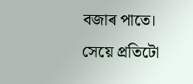বজাৰ পাতে। সেয়ে প্ৰতিটো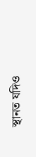স্থানত যদিও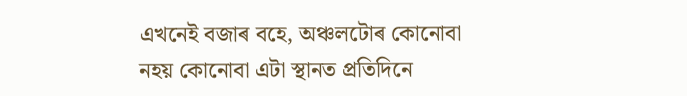এখনেই বজাৰ বহে, অঞ্চলটোৰ কোনোবা নহয় কোনোবা এটা স্থানত প্ৰতিদিনে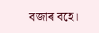বজাৰ বহে।